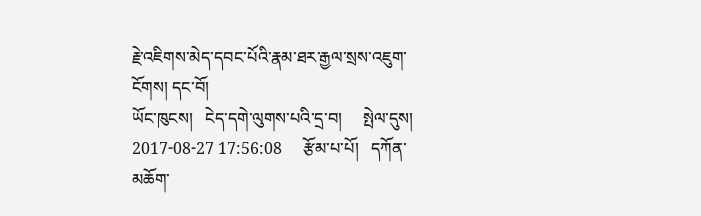རྗེ་འཇིགས་མེད་དབང་པོའི་རྣམ་ཐར་རྒྱལ་སྲས་འཇུག་ངོགས། དང་བོ།
ཡོང་ཁུངས།   ངེད་དགེ་ལུགས་པའི་དྲ་བ།     སྤེལ་དུས།  2017-08-27 17:56:08     རྩོམ་པ་པོ།   དཀོན་མཆོག་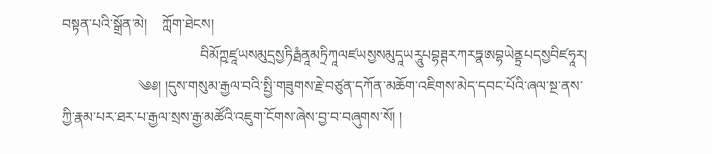བསྟན་པའི་སྒྲོན་མེ།    ཀློག་ཐེངས།
                                      བིམོཀྵཛཱཡསམུདྲསྱཏིརྠཾནཱམཏྲིཀཱལཛཡསྱསམུདཱཡརཱུཔབྷཊྚརཀརཏྣཨབྷཡེནྟྲཔདསྱབིཛཧཱར།
                     ༄༅། །དུས་གསུམ་རྒྱལ་བའི་སྤྱི་གཟུགས་རྗེ་བཙུན་དཀོན་མཆོག་འཇིགས་མེད་དབང་པོའི་ཞལ་སྔ་ནས་ཀྱི་རྣམ་པར་ཐར་པ་རྒྱལ་སྲས་རྒྱ་མཚོའི་འཇུག་ངོགས་ཞེས་བྱ་བ་བཞུགས་སོ། །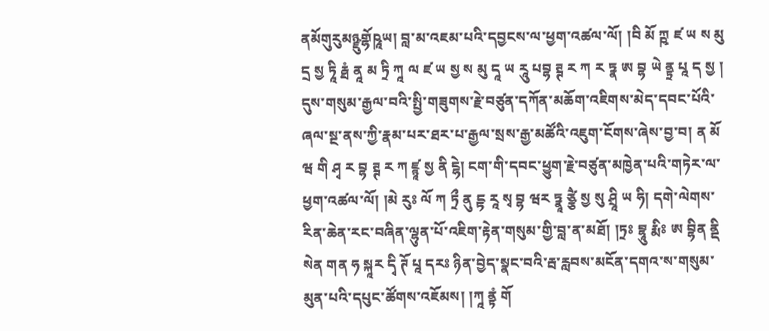ནམོགུརུམཉྫུགྷོཥཱཡ། བླ་མ་འཇམ་པའི་དབྱངས་ལ་ཕྱག་འཚལ་ལོ། །བི མོ ཀྵ ཛ ཡ ས མུ དྲ སྱ ཏཱི རྠཾ ནཱ མ ཏྲི ཀཱ ལ ཛ ཡ སྱ ས མུ དཱ ཡ རཱུ པབྷ ཊྚ ར ཀ ར ཏྣ ཨ བྷ ཡེ ནྟྲ པཱ ད སྱ ། དུས་གསུམ་རྒྱལ་བའི་སྤྱི་གཟུགས་རྗེ་བཙུན་དཀོན་མཆོག་འཇིགས་མེད་དབང་པོའི་ཞལ་སྔ་ནས་ཀྱི་རྣམ་པར་ཐར་པ་རྒྱལ་སྲས་རྒྱ་མཚོའི་འཇུག་ངོགས་ཞེས་བྱ་བ། ན མོ ཝ གི ཤྭ ར བྷ ཊྚ ར ཀ ཛྙཱ སྱ ནི ངྷེ། ངག་གི་དབང་ཕྱུག་རྗེ་བཙུན་མཁྱེན་པའི་གཏེར་ལ་ཕྱག་འཚལ་ལོ། །མེ རུཿ ལོ ཀ ཏྲྀ ནུ དྟ རཱ སྭ བྷ ཝར ཏྣཱ ཙྩཻ སྱ སུ ཤྲཱི ཡ ཧི། དགེ་ལེགས་རིན་ཆེན་རང་བཞིན་ལྷུན་པོ་འཇིག་རྟེན་གསུམ་གྱི་བླ་ན་མཐོ། །ཏྲཿ བྷཱུ རྨིཿ ཨ བྷིན ནྡི སེན གན ཧ སྐཱར དྭི ཊོ པཱ དརཿ ཉིན་བྱེད་སྣང་བའི་རྦ་རླབས་མངོན་དགའ་ས་གསུམ་མུན་པའི་དཔུང་ཚོགས་འཇོམས། །ཀཱ ནྟཾ གོ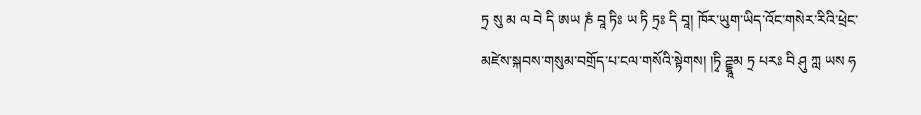ཏྲ སུ མ ལ བེ དི ཨཡ ཎཾ བཱ ཏིཿ ཡ ཏི ཏྲཿ དི བཱ། ཁོར་ཡུག་ཡིད་འོང་གསེར་རིའི་ཕྲེང་མཛེས་སྐབས་གསུམ་བགྲོད་པ་ངལ་གསོའི་སྟེགས། །ཏྭི ཌྡྷཱམ ཏྲ པརཿ བི ཤུ ཀླ ཡས ཧ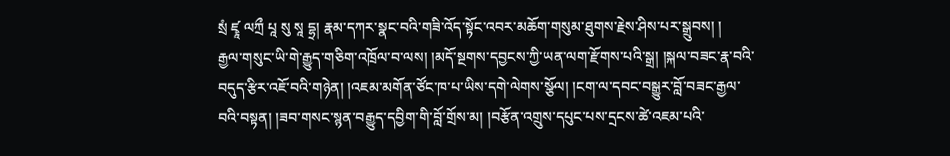སྲཾ ཛྭཱ ལཀྲྀ པཱ སུ སཱ དྷྲ། རྣམ་དཀར་སྣང་བའི་གཟི་འོད་སྟོང་འབར་མཆོག་གསུམ་ཐུགས་རྗེས་ཤིས་པར་སྒྲུབས། །
རྒྱལ་གསུང་ཡི་གེ་རྒྱུད་གཅིག་འཁྲོལ་བ་ལས། །མདོ་སྔགས་དབྱངས་ཀྱི་ཡན་ལག་རྫོགས་པའི་སྒྲ། །སྐལ་བཟང་རྣ་བའི་བདུད་རྩིར་འཇོ་བའི་གཉེན། །འཇམ་མགོན་ཙོང་ཁ་པ་ཡིས་དགེ་ལེགས་སྩོལ། །ངག་ལ་དབང་བསྒྱུར་བློ་བཟང་རྒྱལ་བའི་བསྟན། །ཟབ་གསང་སྙན་བརྒྱུད་དབྱིག་གི་བློ་གྲོས་མ། །བརྩོན་འགྲུས་དཔུང་པས་དྲངས་ཚེ་འཇམ་པའི་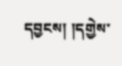དབྱངས། །དགྱེས་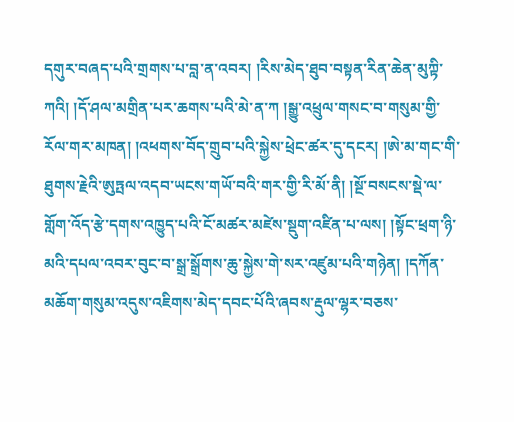དགུར་བཞད་པའི་གྲགས་པ་བླ་ན་འབར། །རིས་མེད་ཐུབ་བསྟན་རིན་ཆེན་མུཀྟི་ཀའི། །དོ་ཤལ་མགྲིན་པར་ཆགས་པའི་མེ་ན་ཀ །སྒྱུ་འཕྲུལ་གསང་བ་གསུམ་གྱི་རོལ་གར་མཁན། །འཕགས་བོད་གྲུབ་པའི་སྐྱེས་ཕྲེང་ཚར་དུ་དངར། །ཨེ་མ་གང་གི་ཐུགས་རྗེའི་ཨུཏྤལ་འདབ་ཡངས་གཡོ་བའི་གར་གྱི་རི་མོ་ནི། །སྔོ་བསངས་སྡེ་ལ་གློག་འོད་རྩེ་དགས་འཁྱུད་པའི་ངོ་མཚར་མཛེས་སྡུག་འཛིན་པ་ལས། །སྟོང་ཕྲག་ཉི་མའི་དཔལ་འབར་བུང་བ་སྒྲ་སྒྲོགས་ཆུ་སྐྱེས་གེ་སར་འཛུམ་པའི་གཉེན། །དཀོན་མཆོག་གསུམ་འདུས་འཇིགས་མེད་དབང་པོའི་ཞབས་རྡུལ་ལྷར་བཅས་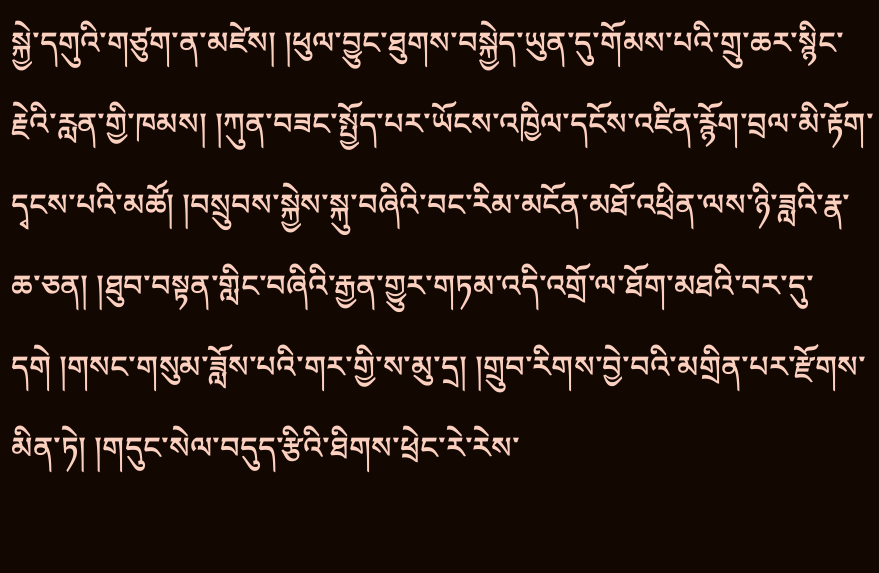སྐྱེ་དགུའི་གཙུག་ན་མཛེས། །ཕུལ་བྱུང་ཐུགས་བསྐྱེད་ཡུན་དུ་གོམས་པའི་གྲུ་ཆར་སྙིང་རྗེའི་རླན་གྱི་ཁམས། །ཀུན་བཟང་སྤྱོད་པར་ཡོངས་འཁྱིལ་དངོས་འཛིན་རྙོག་བྲལ་མི་རྟོག་དྭངས་པའི་མཚོ། །བསྲུབས་སྐྱེས་སྐུ་བཞིའི་བང་རིམ་མངོན་མཐོ་འཕྲིན་ལས་ཉི་ཟླའི་རྣ་ཆ་ཅན། །ཐུབ་བསྟན་གླིང་བཞིའི་རྒྱན་གྱུར་གཏམ་འདི་འགྲོ་ལ་ཐོག་མཐའི་བར་དུ་དགེ །གསང་གསུམ་ཟློས་པའི་གར་གྱི་ས་མུ་དྲ། །གྲུབ་རིགས་བྱེ་བའི་མགྲིན་པར་རྫོགས་མིན་ཏེ། །གདུང་སེལ་བདུད་རྩིའི་ཐིགས་ཕྲེང་རེ་རེས་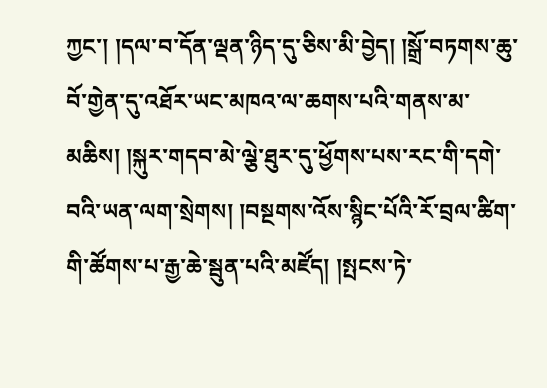ཀྱང་། །དལ་བ་དོན་ལྡན་ཉིད་དུ་ཅིས་མི་བྱེད། །སྒྲོ་བཏགས་ཆུ་བོ་གྱེན་དུ་འཐོར་ཡང་མཁའ་ལ་ཆགས་པའི་གནས་མ་མཆིས། །སྐུར་གདབ་མེ་ལྕེ་ཐུར་དུ་ཕྱོགས་པས་རང་གི་དགེ་བའི་ཡན་ལག་སྲེགས། །བསྔགས་འོས་སྙིང་པོའི་རོ་བྲལ་ཚིག་གི་ཚོགས་པ་རྒྱ་ཆེ་སྦུན་པའི་མཛོད། །སྤངས་ཏེ་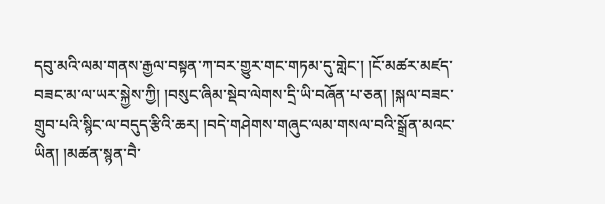དབུ་མའི་ལམ་གནས་རྒྱལ་བསྟན་ཀ་བར་གྱུར་གང་གཏམ་དུ་གླེང་། །ངོ་མཚར་མཛད་བཟང་མ་ལ་ཡར་སྐྱེས་ཀྱི། །བསུང་ཞིམ་སྡེབ་ལེགས་དྲི་ཡི་བཞོན་པ་ཅན། །སྐལ་བཟང་གྲུབ་པའི་སྙིང་ལ་བདུད་རྩིའི་ཆར། །བདེ་གཤེགས་གཞུང་ལམ་གསལ་བའི་སྒྲོན་མའང་ཡིན། །མཚན་སྙན་བཻ་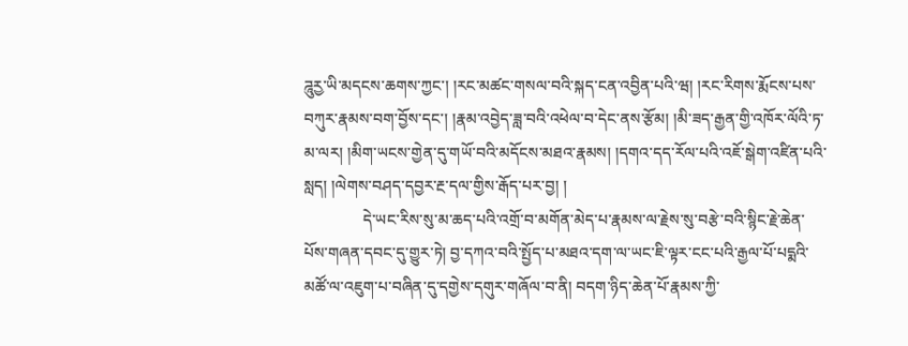ཌཱུརྱ་ཡི་མདངས་ཆགས་ཀྱང་། །རང་མཚང་གསལ་བའི་སྐད་ངན་འབྱིན་པའི་ཝ། །རང་རིགས་རྨོངས་པས་བཀུར་རྣམས་བག་བྱོས་དང་། །རྣམ་འབྱེད་ཟླ་བའི་འཕེལ་བ་དེང་ནས་རྩོམ། །མི་ཟད་རྒྱན་གྱི་འཁོར་ལོའི་ཏ་མ་ལར། །མིག་ཡངས་གྱེན་དུ་གཡོ་བའི་མདོངས་མཐའ་རྣམས། །དགའ་དད་རོལ་པའི་འཇོ་སྒེག་འཛིན་པའི་སླད། །ལེགས་བཤད་དབྱར་རྔ་དལ་གྱིས་རྒོད་པར་བྱ། །
               དེ་ཡང་རིས་སུ་མ་ཆད་པའི་འགྲོ་བ་མགོན་མེད་པ་རྣམས་ལ་རྗེས་སུ་བརྩེ་བའི་སྙིང་རྗེ་ཆེན་པོས་གཞན་དབང་དུ་གྱུར་ཏེ། བྱ་དཀའ་བའི་སྤྱོད་པ་མཐའ་དག་ལ་ཡང་ཇི་ལྟར་ངང་པའི་རྒྱལ་པོ་པདྨའི་མཚོ་ལ་འཇུག་པ་བཞིན་དུ་དགྱེས་དགུར་གཞོལ་བ་ནི། བདག་ཉིད་ཆེན་པོ་རྣམས་ཀྱི་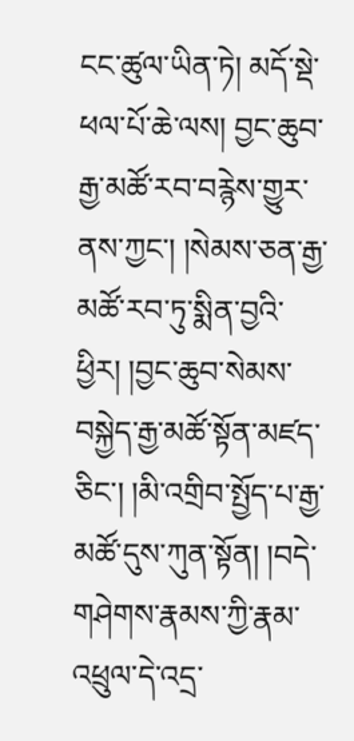ངང་ཚུལ་ཡིན་ཏེ། མདོ་སྡེ་ཕལ་པོ་ཆེ་ལས། བྱང་ཆུབ་རྒྱ་མཚོ་རབ་བརྙེས་གྱུར་ནས་ཀྱང་། །སེམས་ཅན་རྒྱ་མཚོ་རབ་ཏུ་སྨིན་བྱའི་ཕྱིར། །བྱང་ཆུབ་སེམས་བསྐྱེད་རྒྱ་མཚོ་སྟོན་མཛད་ཅིང་། །མི་འགྲིབ་སྤྱོད་པ་རྒྱ་མཚོ་དུས་ཀུན་སྟོན། །བདེ་གཤེགས་རྣམས་ཀྱི་རྣམ་འཕྲུལ་དེ་འདྲ་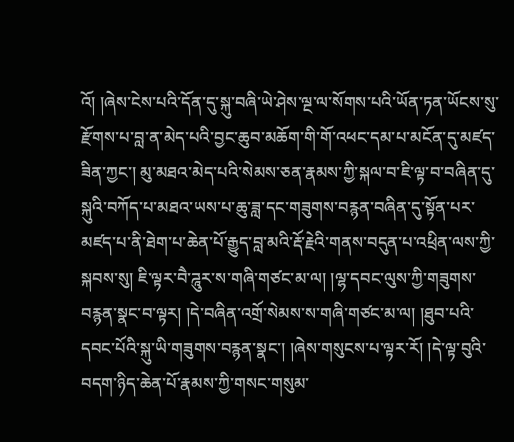འོ། །ཞེས་ངེས་པའི་དོན་དུ་སྐུ་བཞི་ཡེ་ཤེས་ལྔ་ལ་སོགས་པའི་ཡོན་ཏན་ཡོངས་སུ་རྫོགས་པ་བླ་ན་མེད་པའི་བྱང་ཆུབ་མཆོག་གི་གོ་འཕང་དམ་པ་མངོན་དུ་མཛད་ཟིན་ཀྱང་། མུ་མཐའ་མེད་པའི་སེམས་ཅན་རྣམས་ཀྱི་སྐལ་བ་ཇི་ལྟ་བ་བཞིན་དུ་སྐུའི་བཀོད་པ་མཐའ་ཡས་པ་ཆུ་ཟླ་དང་གཟུགས་བརྙན་བཞིན་དུ་སྟོན་པར་མཛད་པ་ནི་ཐེག་པ་ཆེན་པོ་རྒྱུད་བླ་མའི་རྡོ་རྗེའི་གནས་བདུན་པ་འཕྲིན་ལས་ཀྱི་སྐབས་སུ། ཇི་ལྟར་བཻ་ཌཱུར་ས་གཞི་གཙང་མ་ལ། །ལྷ་དབང་ལུས་ཀྱི་གཟུགས་བརྙན་སྣང་བ་ལྟར། །དེ་བཞིན་འགྲོ་སེམས་ས་གཞི་གཙང་མ་ལ། །ཐུབ་པའི་དབང་པོའི་སྐུ་ཡི་གཟུགས་བརྙན་སྣང་། །ཞེས་གསུངས་པ་ལྟར་རོ། །དེ་ལྟ་བུའི་བདག་ཉིད་ཆེན་པོ་རྣམས་ཀྱི་གསང་གསུམ་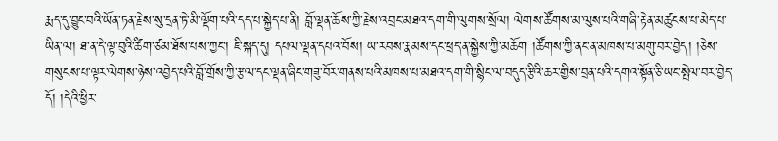རྨད་དུ་བྱུང་བའི་ཡོན་ཏན་རྗེས་སུ་དྲན་ཏེ་མི་ལྡོག་པའི་དད་པ་སྐྱེད་པ་ནི། བློ་ལྡན་ཆོས་ཀྱི་རྗེས་འབྲང་མཐའ་དག་གི་ལུགས་སྲོལ། ལེགས་ཚོགས་མ་ལུས་པའི་གཞི་རྟེན་མཚུངས་པ་མེད་པ་ཡིན་ལ། ཐ་ན་དེ་ལྟ་བུའི་ཚིག་ཙམ་ཐོས་པས་ཀྱང་། ཇི་སྐད་དུ། དཔལ་ལྡན་དཔའ་བོས། ཡ་རབས་རྣམས་དང་ཕྲད་ན་སྐྱེས་ཀྱི་མཆོག །ཚོགས་ཀྱི་ནང་ན་མཁས་པ་མགུ་བར་བྱེད། །ཅེས་གསུངས་པ་ལྟར་ལེགས་ཉེས་འབྱེད་པའི་བློ་གྲོས་ཀྱི་རྩལ་དང་ལྡན་ཞིང་གཟུ་བོར་གནས་པའི་མཁས་པ་མཐའ་དག་གི་སྙིང་ལ་བདུད་རྩིའི་ཆར་གྱིས་བྲན་པའི་དགའ་སྟོན་ཅི་ཡང་སྤེལ་བར་བྱེད་དོ། །དེའི་ཕྱིར་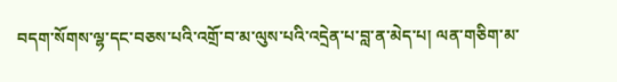བདག་སོགས་ལྷ་དང་བཅས་པའི་འགྲོ་བ་མ་ལུས་པའི་འདྲེན་པ་བླ་ན་མེད་པ། ལན་གཅིག་མ་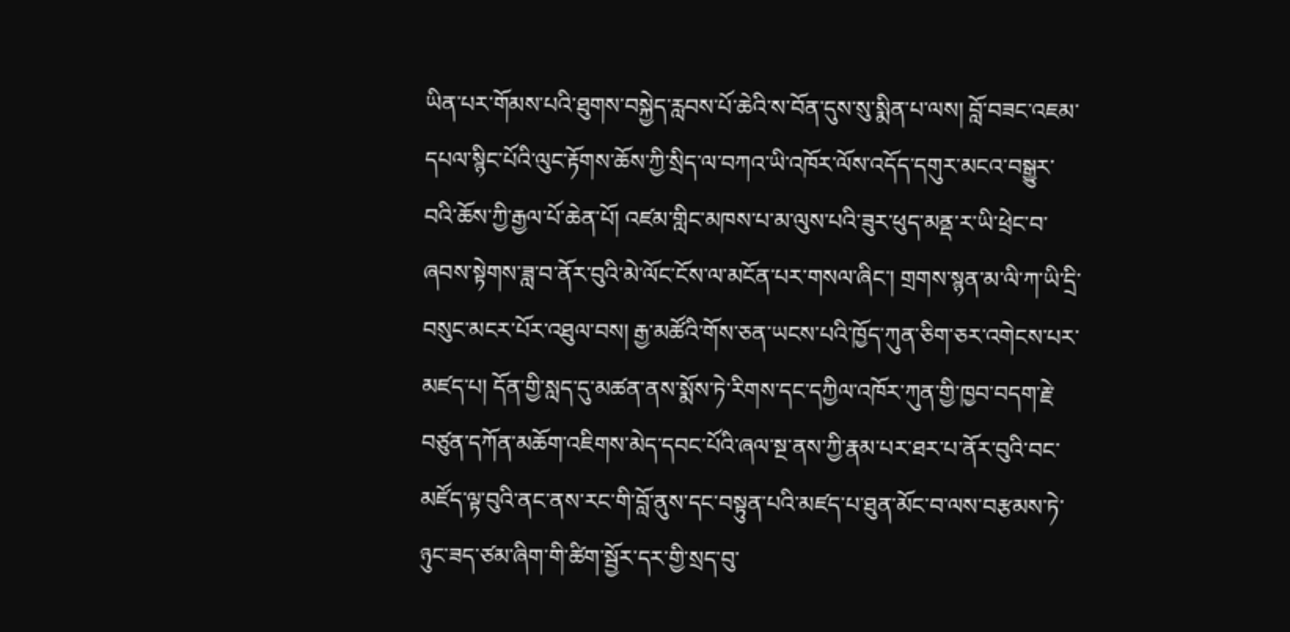ཡིན་པར་གོམས་པའི་ཐུགས་བསྐྱེད་རླབས་པོ་ཆེའི་ས་བོན་དུས་སུ་སྨིན་པ་ལས། བློ་བཟང་འཇམ་དཔལ་སྙིང་པོའི་ལུང་རྟོགས་ཆོས་ཀྱི་སྲིད་ལ་བཀའ་ཡི་འཁོར་ལོས་འདོད་དགུར་མངའ་བསྒྱུར་བའི་ཆོས་ཀྱི་རྒྱལ་པོ་ཆེན་པོ། འཛམ་གླིང་མཁས་པ་མ་ལུས་པའི་ཟུར་ཕུད་མནྡ་ར་ཡི་ཕྲེང་བ་ཞབས་སྟེགས་ཟླ་བ་ནོར་བུའི་མེ་ལོང་ངོས་ལ་མངོན་པར་གསལ་ཞིང་། གྲགས་སྙན་མ་ལི་ཀ་ཡི་དྲི་བསུང་མངར་པོར་འཐུལ་བས། རྒྱ་མཚོའི་གོས་ཅན་ཡངས་པའི་ཁྱོད་ཀུན་ཅིག་ཅར་འགེངས་པར་མཛད་པ། དོན་གྱི་སླད་དུ་མཚན་ནས་སྨོས་ཏེ་རིགས་དང་དཀྱིལ་འཁོར་ཀུན་གྱི་ཁྱབ་བདག་རྗེ་བཙུན་དཀོན་མཆོག་འཇིགས་མེད་དབང་པོའི་ཞལ་སྔ་ནས་ཀྱི་རྣམ་པར་ཐར་པ་ནོར་བུའི་བང་མཛོད་ལྟ་བུའི་ནང་ནས་རང་གི་བློ་ནུས་དང་བསྟུན་པའི་མཛད་པ་ཐུན་མོང་བ་ལས་བརྩམས་ཏེ་ཉུང་ཟད་ཙམ་ཞིག་གི་ཚིག་སྦྱོར་དར་གྱི་སྲད་བུ་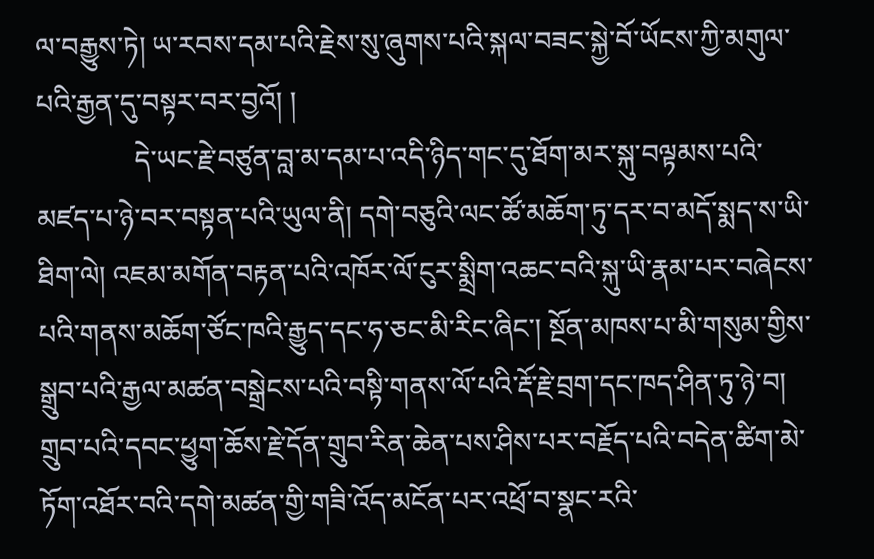ལ་བརྒྱུས་ཏེ། ཡ་རབས་དམ་པའི་རྗེས་སུ་ཞུགས་པའི་སྐལ་བཟང་སྐྱེ་བོ་ཡོངས་ཀྱི་མགུལ་པའི་རྒྱན་དུ་བསྟར་བར་བྱའོ། །
              དེ་ཡང་རྗེ་བཙུན་བླ་མ་དམ་པ་འདི་ཉིད་གང་དུ་ཐོག་མར་སྐུ་བལྟམས་པའི་མཛད་པ་ཉེ་བར་བསྟན་པའི་ཡུལ་ནི། དགེ་བཅུའི་ལང་ཚོ་མཆོག་ཏུ་དར་བ་མདོ་སྨད་ས་ཡི་ཐིག་ལེ། འཇམ་མགོན་བརྟན་པའི་འཁོར་ལོ་ངུར་སྨྲིག་འཆང་བའི་སྐུ་ཡི་རྣམ་པར་བཞེངས་པའི་གནས་མཆོག་ཙོང་ཁའི་རྒྱུད་དང་ཧ་ཅང་མི་རིང་ཞིང་། སྔོན་མཁས་པ་མི་གསུམ་གྱིས་སྒྲུབ་པའི་རྒྱལ་མཚན་བསྒྲེངས་པའི་བསྟི་གནས་ལོ་པའི་རྡོ་རྗེ་བྲག་དང་ཁད་ཤིན་ཏུ་ཉེ་བ། གྲུབ་པའི་དབང་ཕྱུག་ཆོས་རྗེ་དོན་གྲུབ་རིན་ཆེན་པས་ཤིས་པར་བརྗོད་པའི་བདེན་ཚིག་མེ་ཏོག་འཐོར་བའི་དགེ་མཚན་གྱི་གཟི་འོད་མངོན་པར་འཕྲོ་བ་སྣང་རའི་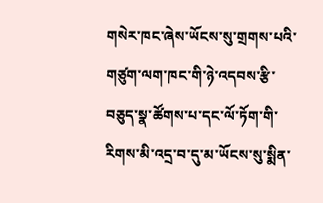གསེར་ཁང་ཞེས་ཡོངས་སུ་གྲགས་པའི་གཙུག་ལག་ཁང་གི་ཉེ་འདབས་རྩི་བཅུད་སྣ་ཚོགས་པ་དང་ལོ་ཏོག་གི་རིགས་མི་འདྲ་བ་དུ་མ་ཡོངས་སུ་སྨིན་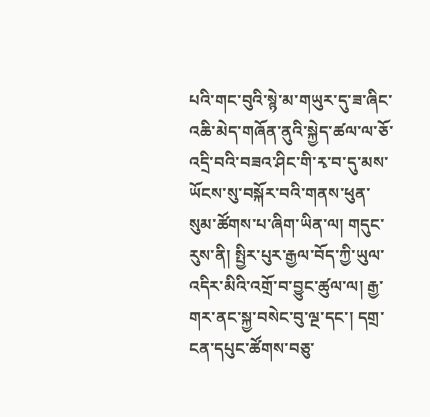པའི་གང་བུའི་སྙེ་མ་གཡུར་དུ་ཟ་ཞིང་འཆི་མེད་གཞོན་ནུའི་སྐྱེད་ཚལ་ལ་ཅོ་འདྲི་བའི་བཟའ་ཤིང་གི་རྭ་བ་དུ་མས་ཡོངས་སུ་བསྐོར་བའི་གནས་ཕུན་སུམ་ཚོགས་པ་ཞིག་ཡིན་ལ། གདུང་རུས་ནི། སྤྱིར་པུར་རྒྱལ་བོད་ཀྱི་ཡུལ་འདིར་མིའི་འགྲོ་བ་བྱུང་ཚུལ་ལ། རྒྱ་གར་ནང་སྐྱ་བསེང་བུ་ལྔ་དང་། དགྲ་ངན་དཔུང་ཚོགས་བཅུ་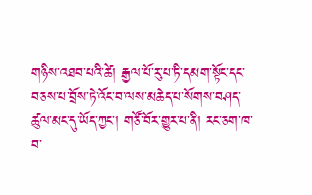གཉིས་འཐབ་པའི་ཚེ། རྒྱལ་པོ་རུ་པ་ཏི་དམག་སྟོང་དང་བཅས་པ་བྲོས་ཏེ་འོང་བ་ལས་མཆེད་པ་སོགས་བཤད་ཚུལ་མང་དུ་ཡོད་ཀྱང་། གཙོ་བོར་གྱུར་པ་ནི། རང་ཅག་ཁ་བ་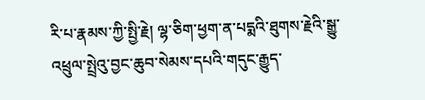རི་པ་རྣམས་ཀྱི་སྤྱི་རྗེ། ལྷ་ཅིག་ཕྱག་ན་པདྨའི་ཐུགས་རྗེའི་སྒྱུ་འཕྲུལ་སྤྲེའུ་བྱང་ཆུབ་སེམས་དཔའི་གདུང་རྒྱུད་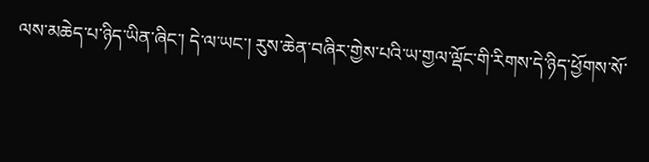ལས་མཆེད་པ་ཉིད་ཡིན་ཞིང་། དེ་ལ་ཡང་། རུས་ཆེན་བཞིར་གྱེས་པའི་ཡ་གྱལ་ལྡོང་གི་རིགས་དེ་ཉིད་ཕྱོགས་སོ་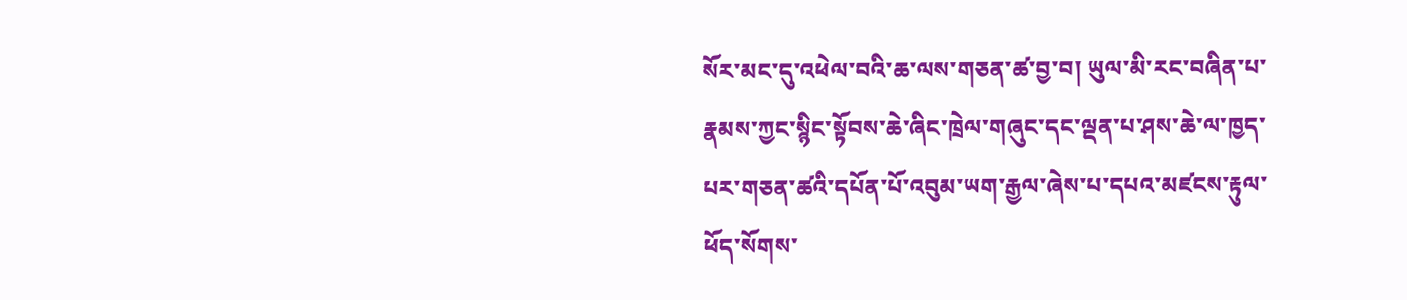སོར་མང་དུ་འཕེལ་བའི་ཆ་ལས་གཅན་ཚ་བྱ་བ། ཡུལ་མི་རང་བཞིན་པ་རྣམས་ཀྱང་སྙིང་སྟོབས་ཆེ་ཞིང་ཁྲེལ་གཞུང་དང་ལྡན་པ་ཤས་ཆེ་ལ་ཁྱད་པར་གཅན་ཚའི་དཔོན་པོ་འབུམ་ཡག་རྒྱལ་ཞེས་པ་དཔའ་མཛངས་རྟུལ་ཕོད་སོགས་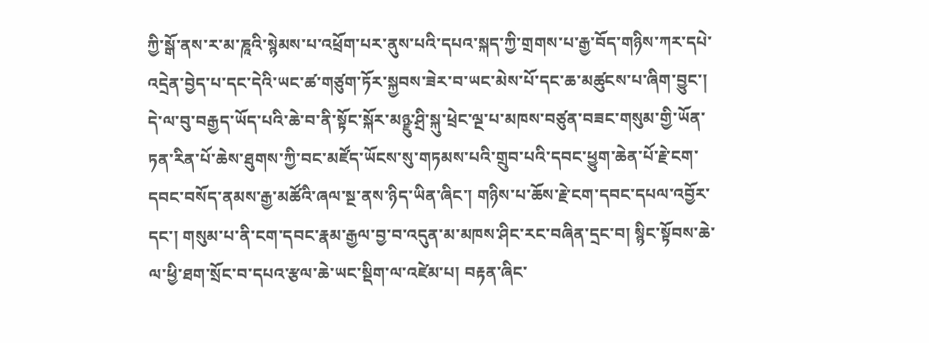ཀྱི་སྒོ་ནས་ར་མ་ཎཱའི་སྙེམས་པ་འཕྲོག་པར་ནུས་པའི་དཔའ་སྐད་ཀྱི་གྲགས་པ་རྒྱ་བོད་གཉིས་ཀར་དཔེ་འདྲེན་བྱེད་པ་དང་དེའི་ཡང་ཚ་གཙུག་ཏོར་སྐྱབས་ཟེར་བ་ཡང་མེས་པོ་དང་ཆ་མཚུངས་པ་ཞིག་བྱུང་། དེ་ལ་བུ་བརྒྱད་ཡོད་པའི་ཆེ་བ་ནི་སྟོང་སྐོར་མཉྫུ་ཤྲི་སྐུ་ཕྲེང་ལྔ་པ་མཁས་བཙུན་བཟང་གསུམ་གྱི་ཡོན་ཏན་རིན་པོ་ཆེས་ཐུགས་ཀྱི་བང་མཛོད་ཡོངས་སུ་གཏམས་པའི་གྲུབ་པའི་དབང་ཕྱུག་ཆེན་པོ་རྗེ་ངག་དབང་བསོད་ནམས་རྒྱ་མཚོའི་ཞལ་སྔ་ནས་ཉིད་ཡིན་ཞིང་། གཉིས་པ་ཆོས་རྗེ་ངག་དབང་དཔལ་འབྱོར་དང་། གསུམ་པ་ནི་ངག་དབང་རྣམ་རྒྱལ་བྱ་བ་འདུན་མ་མཁས་ཤིང་རང་བཞིན་དྲང་བ། སྙིང་སྟོབས་ཆེ་ལ་ཕྱི་ཐག་སྲོང་བ་དཔའ་རྩལ་ཆེ་ཡང་སྡིག་ལ་འཛེམ་པ། བརྟན་ཞིང་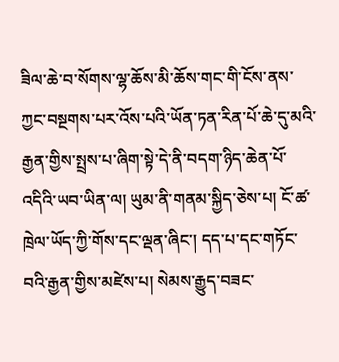ཟིལ་ཆེ་བ་སོགས་ལྷ་ཆོས་མི་ཆོས་གང་གི་ངོས་ནས་ཀྱང་བསྔགས་པར་འོས་པའི་ཡོན་ཏན་རིན་པོ་ཆེ་དུ་མའི་རྒྱན་གྱིས་སྤྲས་པ་ཞིག་སྟེ་དེ་ནི་བདག་ཉིད་ཆེན་པོ་འདིའི་ཡབ་ཡིན་ལ། ཡུམ་ནི་གནམ་སྐྱིད་ཅེས་པ། ངོ་ཚ་ཁྲེལ་ཡོད་ཀྱི་གོས་དང་ལྡན་ཞིང་། དད་པ་དང་གཏོང་བའི་རྒྱན་གྱིས་མཛེས་པ། སེམས་རྒྱུད་བཟང་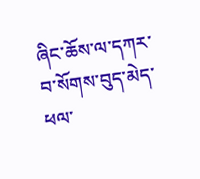ཞིང་ཆོས་ལ་དཀར་བ་སོགས་བུད་མེད་ཕལ་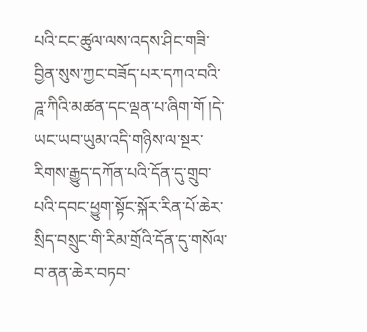པའི་ངང་ཚུལ་ལས་འདས་ཤིང་གཟི་བྱིན་སུས་ཀྱང་བཟོད་པར་དཀའ་བའི་ཌཱ་ཀིའི་མཚན་དང་ལྡན་པ་ཞིག་གོ །དེ་ཡང་ཡབ་ཡུམ་འདི་གཉིས་ལ་སྔར་རིགས་རྒྱུད་དཀོན་པའི་དོན་དུ་གྲུབ་པའི་དབང་ཕྱུག་སྟོང་སྐོར་རིན་པོ་ཆེར་སྲིད་བསྲུང་གི་རིམ་གྲོའི་དོན་དུ་གསོལ་བ་ནན་ཆེར་བཏབ་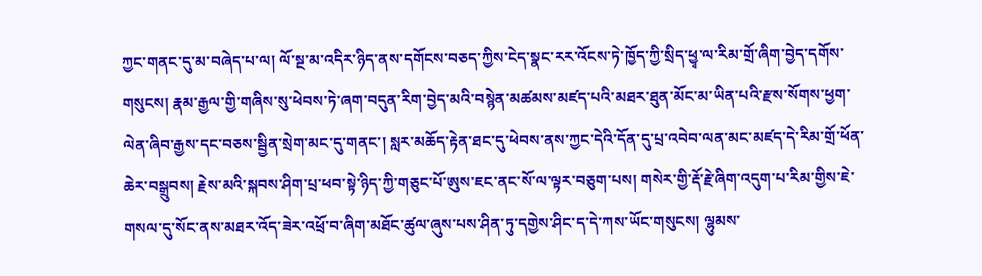ཀྱང་གནང་དུ་མ་བཞེད་པ་ལ། ལོ་སྔ་མ་འདིར་ཉིད་ནས་དགོངས་བཅད་ཀྱིས་ངེད་སྣང་རར་འོངས་ཏེ་ཁྱོད་ཀྱི་སྲིད་ཕྱྭ་ལ་རིམ་གྲོ་ཞིག་བྱེད་དགོས་གསུངས། རྣམ་རྒྱལ་གྱི་གཞིས་སུ་ཕེབས་ཏེ་ཞག་བདུན་རིག་བྱེད་མའི་བསྙེན་མཚམས་མཛད་པའི་མཐར་ཐུན་མོང་མ་ཡིན་པའི་རྫས་སོགས་ཕྱག་ལེན་ཞིབ་རྒྱས་དང་བཅས་སྦྱིན་སྲེག་མང་དུ་གནང་། སླར་མཆོད་རྟེན་ཐང་དུ་ཕེབས་ནས་ཀྱང་དེའི་དོན་དུ་པྲ་འབེབ་ལན་མང་མཛད་དེ་རིམ་གྲོ་ཕོན་ཆེར་བསྒྲུབས། རྗེས་མའི་སྐབས་ཤིག་པྲ་ཕབ་སྟེ་ཉིད་ཀྱི་གཅུང་པོ་ཨུས་ཇང་ནང་སོ་ལ་ལྟར་བཅུག་པས། གསེར་གྱི་རྡོ་རྗེ་ཞིག་འདུག་པ་རིམ་གྱིས་ཇེ་གསལ་དུ་སོང་ནས་མཐར་འོད་ཟེར་འཕྲོ་བ་ཞིག་མཐོང་ཚུལ་ཞུས་པས་ཤིན་ཏུ་དགྱེས་ཤིང་ད་དེ་ཀས་ཡོང་གསུངས། ལྷུམས་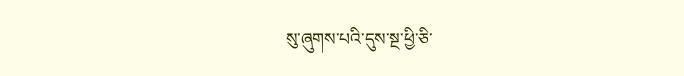སུ་ཞུགས་པའི་དུས་སྔ་ཕྱི་ཅི་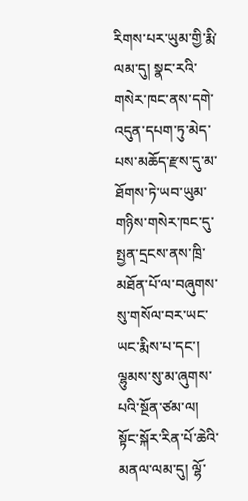རིགས་པར་ཡུམ་གྱི་རྨི་ལམ་དུ། སྣང་རའི་གསེར་ཁང་ནས་དགེ་འདུན་དཔག་ཏུ་མེད་པས་མཆོད་རྫས་དུ་མ་ཐོགས་ཏེ་ཡབ་ཡུམ་གཉིས་གསེར་ཁང་དུ་སྤྱན་དྲངས་ནས་ཁྲི་མཐོན་པོ་ལ་བཞུགས་སུ་གསོལ་བར་ཡང་ཡང་རྨིས་པ་དང་། ལྷུམས་སུ་མ་ཞུགས་པའི་སྔོན་ཙམ་ལ། སྟོང་སྐོར་རིན་པོ་ཆེའི་མནལ་ལམ་དུ། ལྷོ་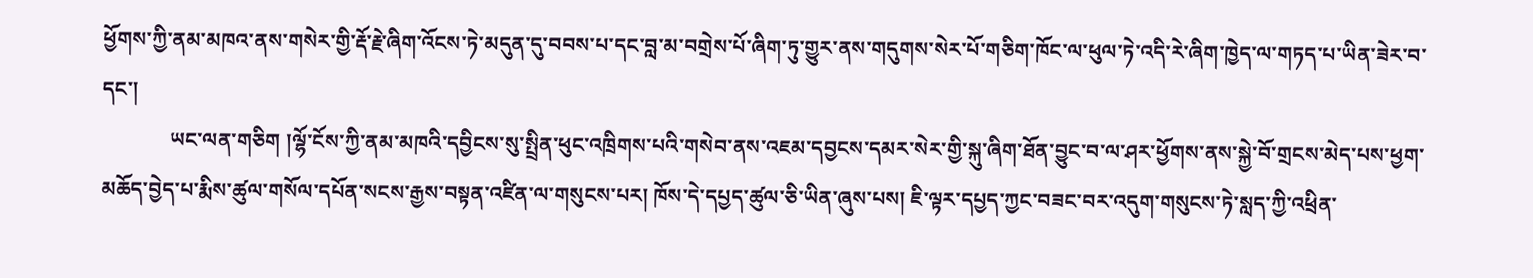ཕྱོགས་ཀྱི་ནམ་མཁའ་ནས་གསེར་གྱི་རྡོ་རྗེ་ཞིག་འོངས་ཏེ་མདུན་དུ་བབས་པ་དང་བླ་མ་བགྲེས་པོ་ཞིག་ཏུ་གྱུར་ནས་གདུགས་སེར་པོ་གཅིག་ཁོང་ལ་ཕུལ་ཏེ་འདི་རེ་ཞིག་ཁྱེད་ལ་གཏད་པ་ཡིན་ཟེར་བ་དང་།
             ཡང་ལན་གཅིག །ལྷོ་ངོས་ཀྱི་ནམ་མཁའི་དབྱིངས་སུ་སྤྲིན་ཕུང་འཁྲིགས་པའི་གསེབ་ནས་འཇམ་དབྱངས་དམར་སེར་གྱི་སྐུ་ཞིག་ཐོན་བྱུང་བ་ལ་ཤར་ཕྱོགས་ནས་སྐྱེ་བོ་གྲངས་མེད་པས་ཕྱག་མཆོད་བྱེད་པ་རྨིས་ཚུལ་གསོལ་དཔོན་སངས་རྒྱས་བསྟན་འཛིན་ལ་གསུངས་པར། ཁོས་དེ་དཔྱད་ཚུལ་ཅི་ཡིན་ཞུས་པས། ཇི་ལྟར་དཔྱད་ཀྱང་བཟང་བར་འདུག་གསུངས་ཏེ་སླད་ཀྱི་འཕྲིན་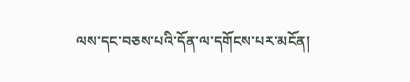ལས་དང་བཅས་པའི་དོན་ལ་དགོངས་པར་མངོན།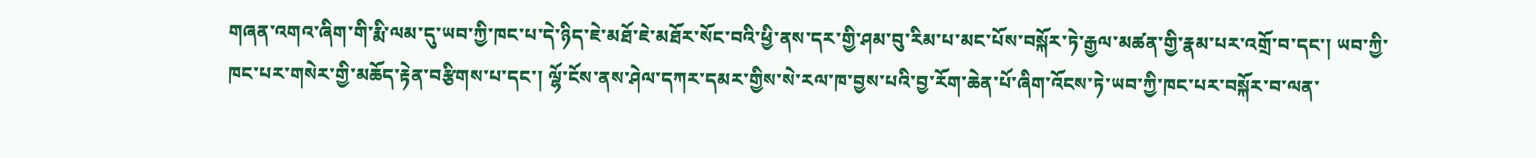གཞན་འགའ་ཞིག་གི་རྨི་ལམ་དུ་ཡབ་ཀྱི་ཁང་པ་དེ་ཉིད་ཇེ་མཐོ་ཇེ་མཐོར་སོང་བའི་ཕྱི་ནས་དར་གྱི་ཤམ་བུ་རིམ་པ་མང་པོས་བསྐོར་ཏེ་རྒྱལ་མཚན་གྱི་རྣམ་པར་འགྲོ་བ་དང་། ཡབ་ཀྱི་ཁང་པར་གསེར་གྱི་མཆོད་རྟེན་བརྩིགས་པ་དང་། ལྷོ་ངོས་ནས་ཤེལ་དཀར་དམར་གྱིས་སེ་རལ་ཁ་བྱས་པའི་བྱ་རོག་ཆེན་པོ་ཞིག་འོངས་ཏེ་ཡབ་ཀྱི་ཁང་པར་བསྐོར་བ་ལན་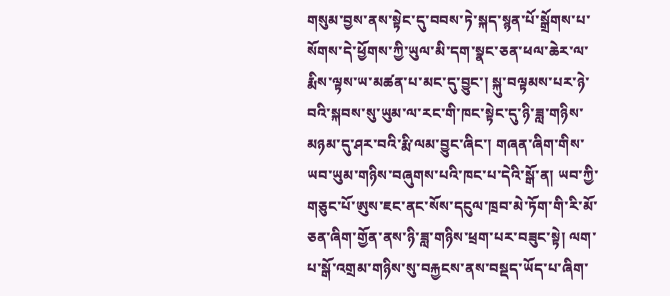གསུམ་བྱས་ནས་སྟེང་དུ་བབས་ཏེ་སྐད་སྙན་པོ་སྒྲོགས་པ་སོགས་དེ་ཕྱོགས་ཀྱི་ཡུལ་མི་དག་སྣང་ཅན་ཕལ་ཆེར་ལ་རྨིས་ལྟས་ཡ་མཚན་པ་མང་དུ་བྱུང་། སྐུ་བལྟམས་པར་ཉེ་བའི་སྐབས་སུ་ཡུམ་ལ་རང་གི་ཁང་སྟེང་དུ་ཉི་ཟླ་གཉིས་མཉམ་དུ་ཤར་བའི་རྨི་ལམ་བྱུང་ཞིང་། གཞན་ཞིག་གིས་ཡབ་ཡུམ་གཉིས་བཞུགས་པའི་ཁང་པ་དེའི་སྒོ་ན། ཡབ་ཀྱི་གཅུང་པོ་ཨུས་ཇང་ནང་སོས་དངུལ་ཁྲབ་མེ་ཏོག་གི་རི་མོ་ཅན་ཞིག་གྱོན་ནས་ཉི་ཟླ་གཉིས་ཕྲག་པར་བཟུང་སྟེ། ལག་པ་སྒོ་འགྲམ་གཉིས་སུ་བརྐྱངས་ནས་བསྡད་ཡོད་པ་ཞིག་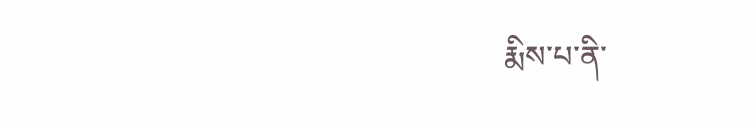རྨིས་པ་ནི་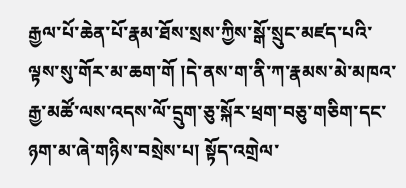རྒྱལ་པོ་ཆེན་པོ་རྣམ་ཐོས་སྲས་ཀྱིས་སྒོ་སྲུང་མཛད་པའི་ལྟས་སུ་གོར་མ་ཆག་གོ །དེ་ནས་ག་ནི་ཀ་རྣམས་མེ་མཁའ་རྒྱ་མཚོ་ལས་འདས་ལོ་དྲུག་ཅུ་སྐོར་ཕྲག་བཅུ་གཅིག་དང་ཉག་མ་ཞེ་གཉིས་བསྲེས་པ། སྟོད་འགྲེལ་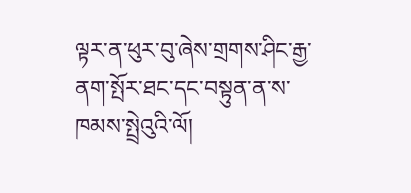ལྟར་ན་ཕུར་བུ་ཞེས་གྲགས་ཤིང་རྒྱ་ནག་སྤོར་ཐང་དང་བསྟུན་ན་ས་ཁམས་སྤྲེའུའི་ལོ།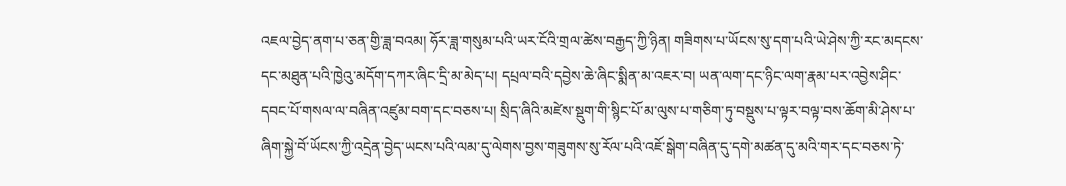འཇལ་བྱེད་ནག་པ་ཅན་གྱི་ཟླ་བའམ། ཧོར་ཟླ་གསུམ་པའི་ཡར་ངོའི་གྲལ་ཚེས་བརྒྱད་ཀྱི་ཉིན། གཟིགས་པ་ཡོངས་སུ་དག་པའི་ཡེ་ཤེས་ཀྱི་རང་མདངས་དང་མཐུན་པའི་ཁྱེའུ་མདོག་དཀར་ཞིང་དྲི་མ་མེད་པ། དཔྲལ་བའི་དབྱེས་ཆེ་ཞིང་སྨིན་མ་འཇར་བ། ཡན་ལག་དང་ཉིང་ལག་རྣམ་པར་འབྱེས་ཤིང་དབང་པོ་གསལ་ལ་བཞིན་འཛུམ་བག་དང་བཅས་པ། སྲིད་ཞིའི་མཛེས་སྡུག་གི་སྙིང་པོ་མ་ལུས་པ་གཅིག་ཏུ་བསྡུས་པ་ལྟར་བལྟ་བས་ཆོག་མི་ཤེས་པ་ཞིག་སྐྱེ་བོ་ཡོངས་ཀྱི་འདྲེན་བྱེད་ཡངས་པའི་ལམ་དུ་ལེགས་བྱས་གཟུགས་སུ་རོལ་པའི་འཇོ་སྒེག་བཞིན་དུ་དགེ་མཚན་དུ་མའི་གར་དང་བཅས་ཏེ་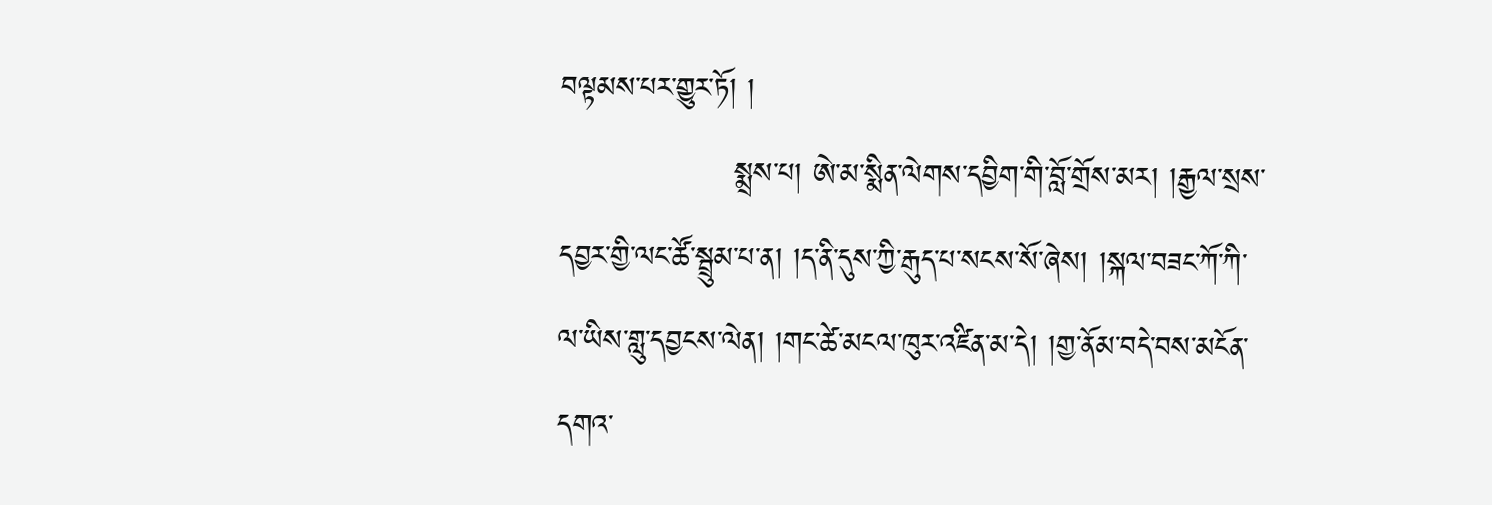བལྟམས་པར་གྱུར་ཏོ། །
                 སྨྲས་པ། ཨེ་མ་སྨིན་ལེགས་དབྱིག་གི་བློ་གྲོས་མར། །རྒྱལ་སྲས་དབྱར་གྱི་ལང་ཚོ་སྦྲུམ་པ་ན། །ད་ནི་དུས་ཀྱི་རྒུད་པ་སངས་སོ་ཞེས། །སྐལ་བཟང་ཀོ་ཀི་ལ་ཡིས་གླུ་དབྱངས་ལེན། །གང་ཚེ་མངལ་ཁུར་འཛིན་མ་དེ། །གྱ་ནོམ་བདེ་བས་མངོན་དགའ་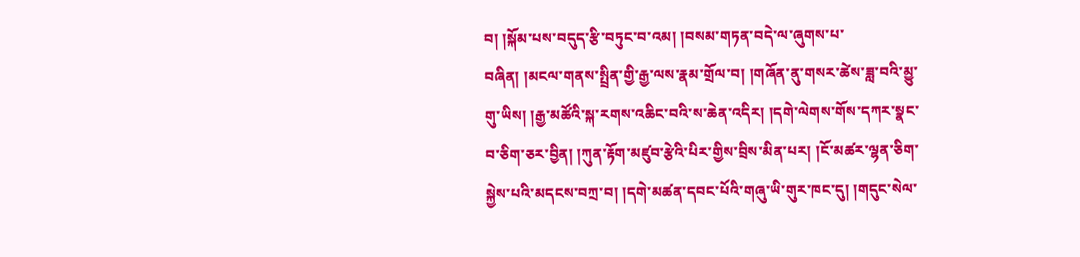བ། །སྐོམ་པས་བདུད་རྩི་བཏུང་བ་འམ། །བསམ་གཏན་བདེ་ལ་ཞུགས་པ་བཞིན། །མངལ་གནས་སྤྲིན་གྱི་རྒྱ་ལས་རྣམ་གྲོལ་བ། །གཞོན་ནུ་གསར་ཚེས་ཟླ་བའི་མྱུ་གུ་ཡིས། །རྒྱ་མཚོའི་སྐ་རགས་འཆིང་བའི་ས་ཆེན་འདིར། །དགེ་ལེགས་གོས་དཀར་སྣང་བ་ཅིག་ཅར་བྱིན། །ཀུན་རྟོག་མཛུབ་རྩེའི་པིར་གྱིས་བྲིས་མིན་པར། །ངོ་མཚར་ལྷན་ཅིག་སྐྱེས་པའི་མདངས་བཀྲ་བ། །དགེ་མཚན་དབང་པོའི་གཞུ་ཡི་གུར་ཁང་དུ། །གདུང་སེལ་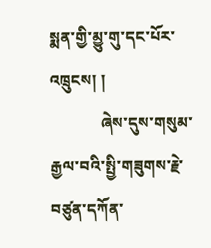སྨན་གྱི་མྱུ་གུ་དང་པོར་འཁྲུངས། །
             ཞེས་དུས་གསུམ་རྒྱལ་བའི་སྤྱི་གཟུགས་རྗེ་བཙུན་དཀོན་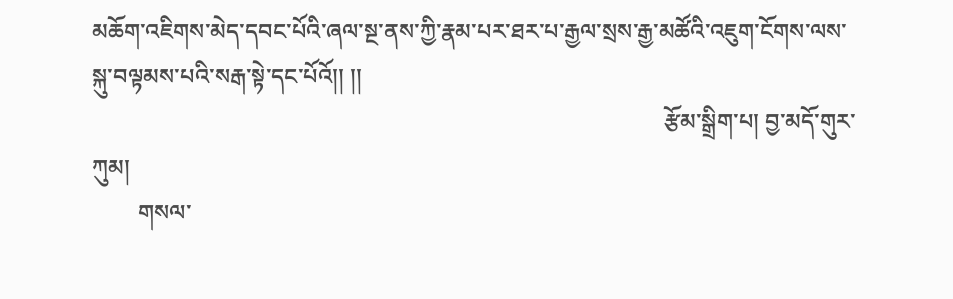མཆོག་འཇིགས་མེད་དབང་པོའི་ཞལ་སྔ་ནས་ཀྱི་རྣམ་པར་ཐར་པ་རྒྱལ་སྲས་རྒྱ་མཚོའི་འཇུག་ངོགས་ལས་སྐུ་བལྟམས་པའི་སརྒ་སྟེ་དང་པོའོ།། །།
                                                                                                    རྩོམ་སྒྲིག་པ། བྱ་མདོ་གུར་ཀུམ།
        གསལ་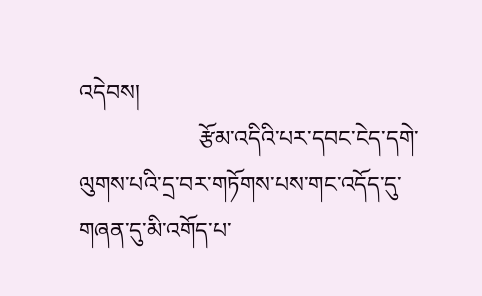འདེབས།
                     རྩོམ་འདིའི་པར་དབང་ངེད་དགེ་ལུགས་པའི་དྲ་བར་གཏོགས་པས་གང་འདོད་དུ་གཞན་དུ་མི་འགོད་པ་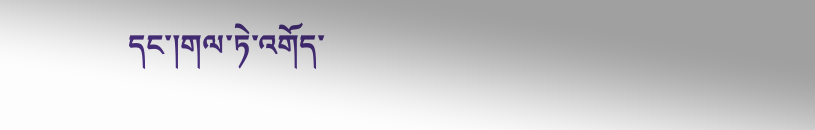དང་།གལ་ཏེ་འགོད་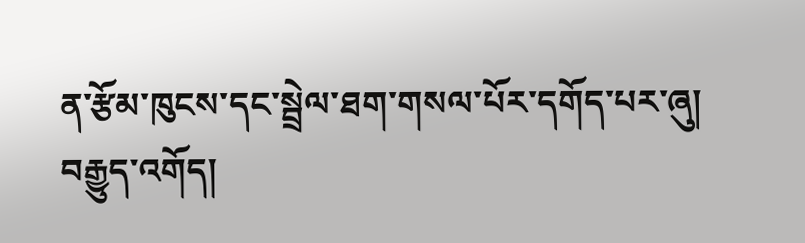ན་རྩོམ་ཁུངས་དང་སྦྲེལ་ཐག་གསལ་པོར་དགོད་པར་ཞུ།
བརྒྱུད་འགོད།